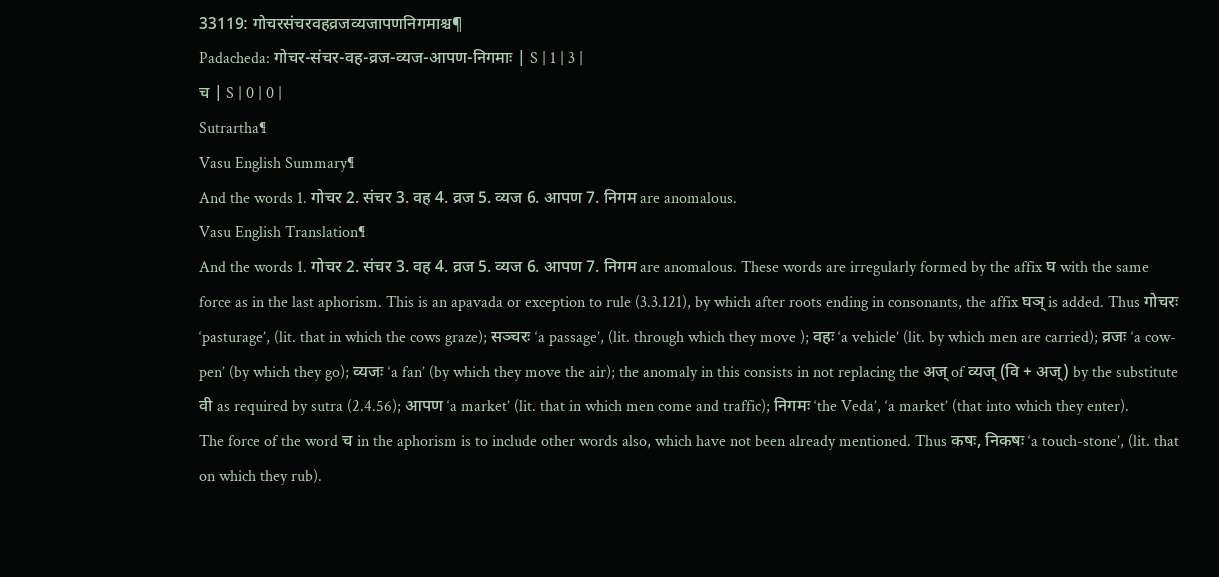33119: गोचरसंचरवहव्रजव्यजापणनिगमाश्च¶
Padacheda: गोचर-संचर-वह-व्रज-व्यज-आपण-निगमाः | S | 1 | 3 |
च | S | 0 | 0 |
Sutrartha¶
Vasu English Summary¶
And the words 1. गोचर 2. संचर 3. वह 4. व्रज 5. व्यज 6. आपण 7. निगम are anomalous.
Vasu English Translation¶
And the words 1. गोचर 2. संचर 3. वह 4. व्रज 5. व्यज 6. आपण 7. निगम are anomalous. These words are irregularly formed by the affix घ with the same force as in the last aphorism. This is an apavada or exception to rule (3.3.121), by which after roots ending in consonants, the affix घञ् is added. Thus गोचरः ‘pasturage’, (lit. that in which the cows graze); सञ्चरः ‘a passage’, (lit. through which they move ); वहः ‘a vehicle’ (lit. by which men are carried); व्रजः ‘a cow-pen’ (by which they go); व्यजः ‘a fan’ (by which they move the air); the anomaly in this consists in not replacing the अज् of व्यज् (वि + अज्) by the substitute वी as required by sutra (2.4.56); आपण ‘a market’ (lit. that in which men come and traffic); निगमः ‘the Veda’, ‘a market’ (that into which they enter).
The force of the word च in the aphorism is to include other words also, which have not been already mentioned. Thus कषः, निकषः ‘a touch-stone’, (lit. that on which they rub).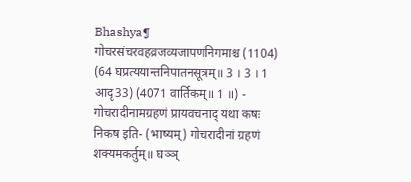Bhashya¶
गोचरसंचरवहव्रजव्यजापणनिगमाश्च (1104) (64 घप्रत्ययान्तनिपातनसूत्रम्॥ 3 । 3 । 1 आदृ33) (4071 वार्तिकम्॥ 1 ॥) - गोचरादीनामग्रहणं प्रायवचनाद् यथा कषः निकष इति- (भाष्यम्) गोचरादीनां ग्रहणं शक्यमकर्तुम्॥ घञ्ञ्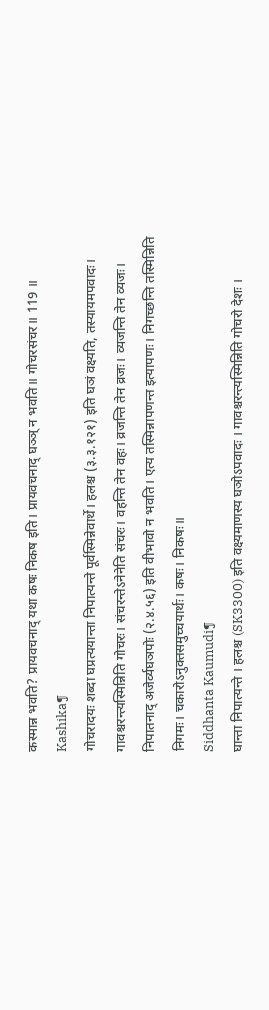कस्मान्न भवति? प्रायवचनाद् यथा कषः निकष इति। प्रायवचनाद् घञ्ञ् न भवति॥ गोचरसंचर॥ 119 ॥
Kashika¶
गोचरादयः शब्दा घप्रत्ययान्ता निपात्यन्ते पूर्वस्मिन्नेवार्थे। हलश्च (३.३.१२१) इति घञं वक्ष्यति, तस्यायमपवादः। गावश्चरन्त्यस्मिन्निति गोचरः। संचरन्तेऽनेनेति संचरः। वहन्ति तेन वहः। व्रजन्ति तेन व्रजः। व्यजन्ति तेन व्यजः। निपातनाद् अजेर्व्यघञपोः (२.४.५६) इति वीभावो न भवति। एत्य तस्मिन्नापणन्त इत्यापणः। निगच्छन्ति तस्मिन्निति निगमः। चकारोऽनुक्तसमुच्चयार्थः। कषः। निकषः॥
Siddhanta Kaumudi¶
घान्ता निपात्यन्ते । हलश्च (SK3300) इति वक्ष्यमाणस्य घञोऽपवादः । गावश्चरन्त्यस्मिन्निति गोचरो देशः ।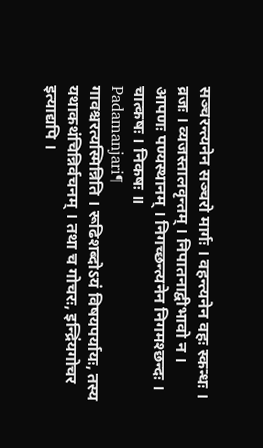सञ्चरन्त्यनेन सञ्चरो मार्गः । वहन्त्यनेन वहः स्कन्धः । व्रजः । व्यजस्तालवृन्तम् । निपातनाद्वीभावो न । आपणः पण्यस्थानम् । निगच्छन्त्यनेन निगमश्छन्दः । चात्कषः । निकषः ॥
Padamanjari¶
गावश्चरत्यस्मिन्निति । रूढिशब्दोऽयं विषयपर्यायः, तस्य यथाकथंचिन्निर्वचनम् । तथा च गोचरः, इन्द्रिंयगोचर इत्याद्यपि ।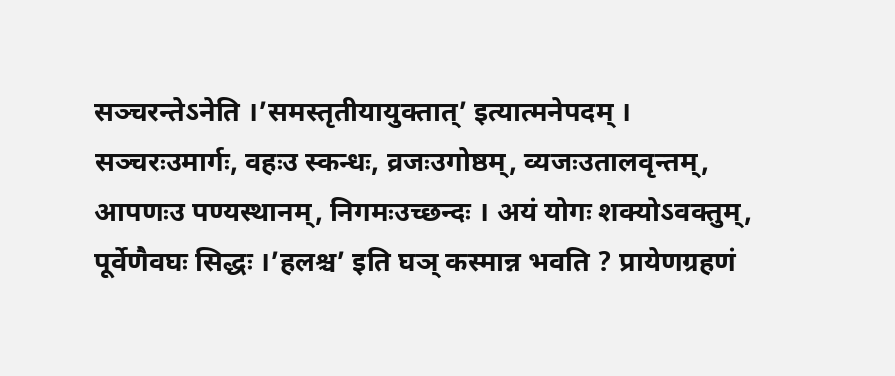सञ्चरन्तेऽनेति ।’समस्तृतीयायुक्तात्’ इत्यात्मनेपदम् । सञ्चरःउमार्गः, वहःउ स्कन्धः, व्रजःउगोष्ठम्, व्यजःउतालवृन्तम्, आपणःउ पण्यस्थानम्, निगमःउच्छन्दः । अयं योगः शक्योऽवक्तुम्, पूर्वेणैवघः सिद्धः ।’हलश्च’ इति घञ् कस्मान्न भवति ? प्रायेणग्रहणं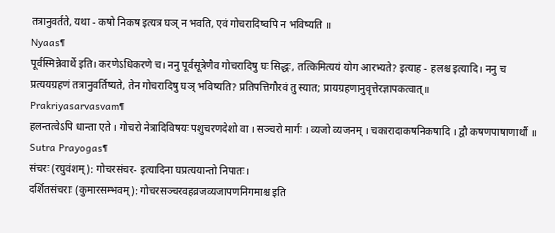तत्रानुवर्तते, यथा - कषो निकष इत्यत्र घञ् न भवति, एवं गोचरादिष्वपि न भविष्यति ॥
Nyaas¶
पूर्वस्मिन्नेवार्थे इति। करणेऽधिकरणे च। ननु पूर्वसूत्रेणैव गोचरादिषु घः सिद्धः, तत्किमित्ययं योग आरभ्यते? इत्याह - हलश्च इत्यादि। ननु च प्रत्ययग्रहणं तत्रानुवर्तिष्यते, तेन गोचरादिषु घञ् भविष्यति? प्रतिपत्तिगौरवं तु स्यात; प्रायग्रहणानुवृत्तेरज्ञापकत्वात्॥
Prakriyasarvasvam¶
हलन्तत्वेऽपि धान्ता एते । गोचरो नेत्रादिविषयः पशुचरणदेशो वा । सञ्चरो मार्गः । व्यजो व्यजनम् । चकारादाकषनिकषादि । द्वौ कषणपाषाणार्थौ ॥
Sutra Prayogas¶
संचरः (रघुवंशम्): गोचरसंचर- इत्यादिना घप्रत्ययान्तो निपातः।
दर्शितसंचराः (कुमारसम्भवम्): गोचरसञ्चरवहव्रजव्यजापणनिगमाश्च इति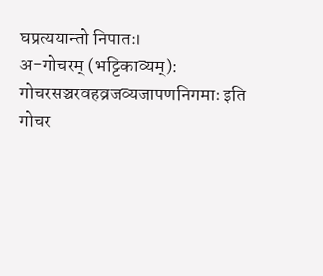घप्रत्ययान्तो निपातः।
अ-गोचरम् (भट्टिकाव्यम्): गोचरसञ्चरवहव्रजव्यजापणनिगमाः इति गोचर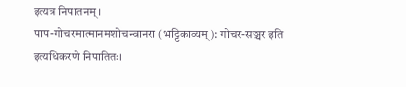इत्यत्र निपातनम्।
पाप-गोचरमात्मानमशोचन्वानरा (भट्टिकाव्यम्): गोचर-सञ्चर इति इत्यधिकरणे निपातितः।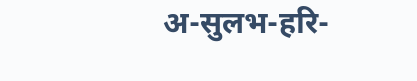अ-सुलभ-हरि-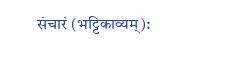संचारं (भट्टिकाव्यम्):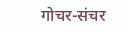गोचर-संचर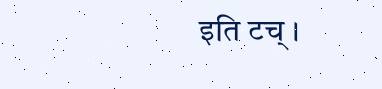इति टच् ।